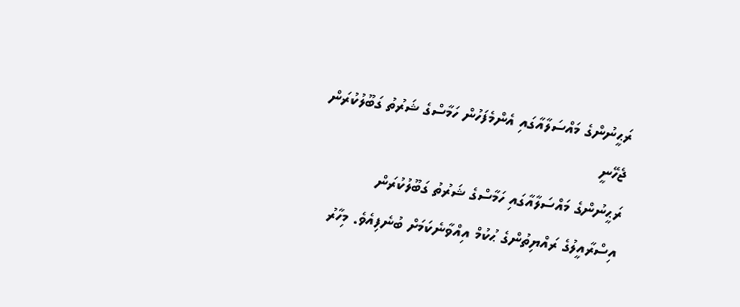ރަޙީނުންގެ މައްސަލާއާގައި އެންމެފަހުން ހަމާސްގެ ޝަރުތު ގަބޫލުކުރަން ޖެހޭނީ
ރަޙީނުންގެ މައްސަލާއާގައި ހަމާސްގެ ޝަރުތު ގަބޫލުކުރަން އިސްރާއީލުގެ ރައްޔިތުންގެ ޙުކުމް އިއްވާނެކަމަށް ބުނެފިއެވެ. މިހާރު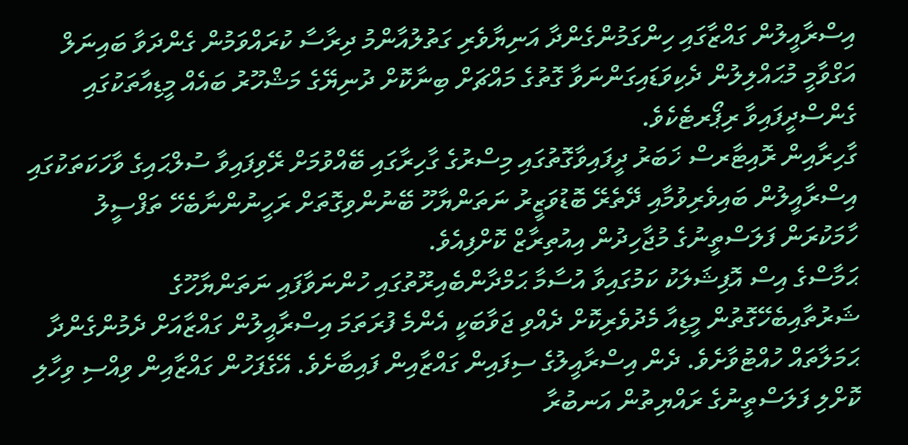އިސްރާއީލުން ގައްޒާގައި ހިންގަމުންގެންދާ އަނިޔާވެރި ގަތުލުއާންމު ދިރާސާ ކުރައްވަމުން ގެންދަވާ ބައިނަލް އަގްވާމީ މުޙައްލިލުން ދެކިވަޑައިގަންނަވާ ގޮތުގެ މައްޗަށް ބިނާކޮށް ދުނިޔޭގެ މަޝްހޫރު ބައެއް މީޑިއާތަކުގައި ގެންސްދީފައިވާ ރިޕޯރޓެކެވެ.
ގާހިރާއިން ރޮއިޓާރސް ޚަބަރު ދީފައިވާގޮތުގައި މިސްރުގެ ގާހިރާގައި ބޭއްވުމަށް ރޭވިފައިވާ ސުލްޙައިގެ ވާހަކަތަކުގައި އިސްރާއީލުން ބައިވެރިވުމާއި ދޭތެރޭ ބޮޑުވަޒީރު ނަތަންޔާހޫ ބޭނުންވިގޮތަށް ރަހީނުންނާބެހޭ ތަފްސީލު ހާމަކުރަން ފަލަސްތީނުގެ މުޖާހިދުން އިއުތިރާޒް ކޮށްފިއެވެ.
ޙަމާސްގެ އިސް އޮފިޝަލަކު ކަމުގައިވާ އުސާމާ ޙަމްދާންބެއިރޫތުގައި ހުންނަވާފައި ނަތަންޔާހޫގެ ޝަރުތާއިބެހޭގޮތުން މީޑިއާ މެދުވެރިކޮށް ދެއްވި ޖަވާބަކީ އެންމެ ފުރަތަމަ އިސްރާއީލުން ގައްޒާއަށް ދެމުންގެންދާ ޙަމަލާތައް ހުއްޓުވާށެވެ. ދެން އިސްރާއީލުގެ ސިފައިން ގައްޒާއިން ފައިބާށެވެ. އޭގެފަހުން ގައްޒާއިން ވިއްސި ވިހާލި ކޮށްލި ފަލަސްތީނުގެ ރައްޔިތުން އަނބުރާ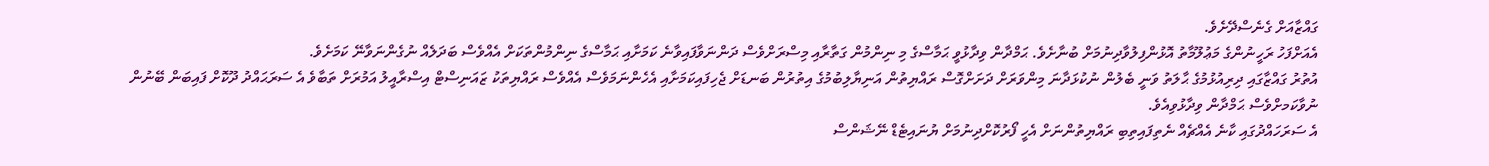ގައްޒާއަށް ގެނެސްދޭށެވެ.
އެއަށްފަހު ރަހީނުންގެ މަޢުލޫމާތު އޮޅުންފިލުވާދިނުމަށް ބުނާށެވެ. ޙަމްދާން ވިދާޅުވީ ޙަމާސްގެ މި ނިންމުން ގަތާރާއި މިސްރަށްވެސް ދަންނަވާފައިވާނެ ކަމަށާއި ޙަމާސްގެ ނިންމުންތަކަށް އެއްވެސް ބަދަލެއް ނުގެންނަވާނޭ ކަމަށެވެ.
އުތުރު ގައްޒާގައި ދިރިއުޅުމުގެ ޙާލަތު ވަނީ ބެލުން ނުކުޅަދާނަ މިންވަރަށް ދަށަށްގޮސް ރައްޔިތުން އަނިޔާލިބުމުގެ އިތުރުން ބަނޑަށް ޖެހިފައިކަމަށާއި އެހެންނަމަވެސް އެއްވެސް ރައްޔިތަކު ޒައަނިސްޓް އިސްރާއީލު އަމުރަށް ތަބާވެ އެ ސަރަޙައްދު ދޫކޮށް ފައިބަން ބޭނުން ނުވާކަމށްވެސް ޙަމްދާން ވިދާޅުވިއެވެ.
އެ ސަރަހައްދުގައި ކާނެ އެއްޗެއް ނެތިފައިތިބި ރައްޔިތުންނަށް އެހީ ފޯރުކޮށްދިނުމަށް ޔުނައިޓެޑް ނޭޝަންސް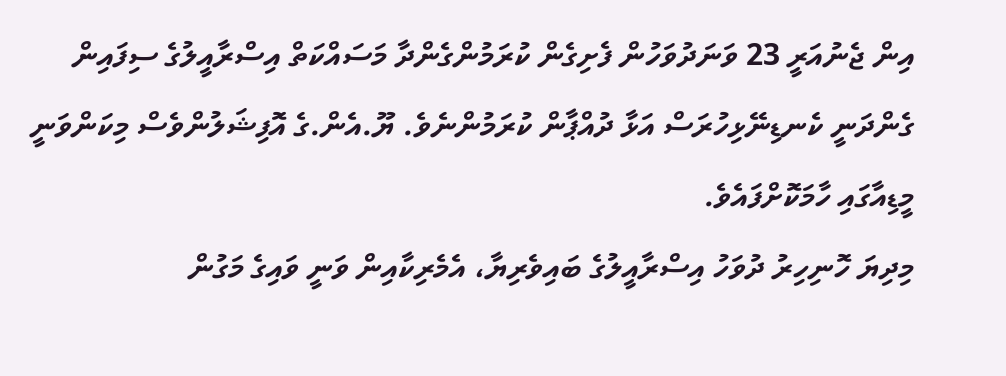އިން ޖެނުއަރީ 23 ވަނަދުވަހުން ފެށިގެން ކުރަމުންގެންދާ މަސައްކަތް އިސްރާއީލުގެ ސިފައިން ގެންދަނީ ކެނޑިނޭޅިހުރަސް އަޅާ ދުއްޕާން ކުރަމުންނެވެ. ޔޫ.އެން.ގެ އޮފިޝަލުންވެސް މިކަންވަނީ މީޑިއާގައި ހާމަކޮށްފައެވެ.
މިދިޔަ ހޮނިހިރު ދުވަހު އިސްރާއީލުގެ ބައިވެރިޔާ، އެމެރިކާއިން ވަނީ ވައިގެ މަގުން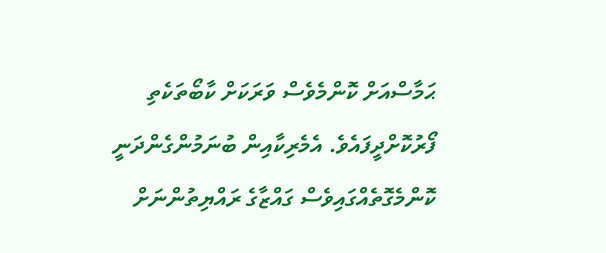ޙަމާސްއަށް ކޮންމެވެސް ވަރަކަށް ކާބޯތަކެތި ފޯރުކޮށްދީފައެވެ. އެމެރިކާއިން ބުނަމުންގެންދަނީ ކޮންމެގޮތެއްގައިވެސް ގައްޒާގެ ރައްޔިތުންނަށް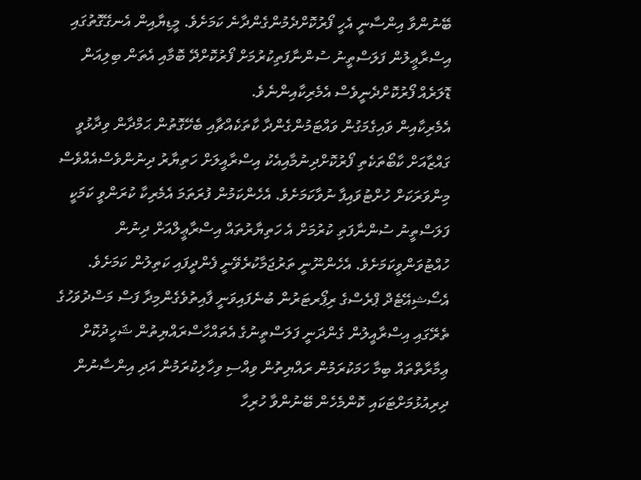ބޭނުންވާ އިންސާނީ އެހީ ފޯރުކޮށްދެމުންގެންދާނެ ކަމަށެވެ. މީޑިޔާއިން އެނގޭގޮތުގައި އިސްރާޢީލުން ފަލަސްތީނު ސުންނާފަތިކުރުމަށް ފޯރުކޮށްދޭ ބޮމާއި އެތަން ބިލިއަން ޑޮލަރެއް ފޯރުކޮށްދެނީވެސް އެމެރިކާއިންނެވެ.
އެމެރިކާއިން ވައިގެމަގުން ވައްޓަމުންގެންދާ ކާތަކެއްޗާއި ބެހޭގޮތުން ޙަމްދާން ވިދާޅުވީ ގައްޒާއަށް ކާބޯތަކެތި ފޯރުކޮށްދިނުމާއިއެކު އިސްރާއީލަށް ހަތިޔާރު ދިނުންވެސްއެއްވެސް މިންވަރަކަށް ހުށްޓުވައިފާ ނުވާކަމަށެވެ. އެހެންކަމުން ފުރަތަމަ އެމެރިކާ ކުރަންވީ ކަމަކީ ފަލަސްތީނު ސުންނާފަތި ކުރުމަށް އެ ހަތިޔާރުތައް އިސްރާޢީލްއަށް ދިނުން ހުއްޓުވަންވީކަމަށެވެ. އެހެންނޫނީ ތަރުޖަމާކުރެވޭނީ ފެންދީފައި ކަތިލުން ކަމަށެވެ.
އެސޯޝިއޭޓެދް ޕްރެސްގެ ރިޕޯރޓަރުން ބުނެފައިވަނީ ފާއިތުވެގެންމިދާ ފަސް މަސްދުވަހުގެ ތެރޭގައި އިސްރާއީލުން ގެންދަނީ ފަލަސްތީނުގެ އެތައްހާސްރައްޔިތުން ޝަހީދުކޮށް ޢިމާރާތްތައް ބިމާ ހަމަކުރަމުން ރައްޔިތުން ވިއްސި ވިހާލިކުރަމުން އަދި އިންސާނުން ދިރިއުޅުމަށްޓަކައި ކޮންމެހެން ބޭނުންވާ ހުރިހާ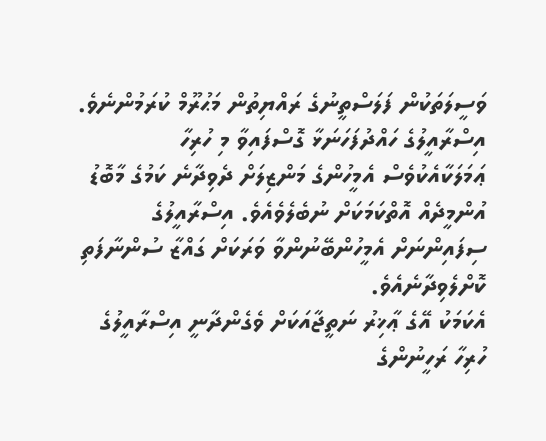ވަސީލަތަކުން ފަލަސްތީނުގެ ރައްޔިތުން މަޙުރޫމް ކުރަމުންނެވެ.
އިސްރާއީލުގެ ހައްދުފަހަނަޅާ ގޮސްފައިވާ މި ހުރިހާ ޢަމަލަކާއެކުވެސް އެމީހުންގެ މަންޒިލަށް ދެވިދާނެ ކަމުގެ މާބޮޑު އުންމީދެއް އޮތްކަމަކަށް ނުބެލެވެއެވެ. އިސްރާއީލުގެ ސިފައިންނަށް އެމީހުންބޭނުންވާ ވަރަކަށް ގައްޒާ ސުންނާފަތި ކޮށްލެވިދާނެއެވެ.
އެކަމަކު އޭގެ ޢާޚިރު ނަތީޖާއަކަށް ވެގެންދާނީ އިސްރާއީލުގެ ހުރިހާ ރަހީނުންގެ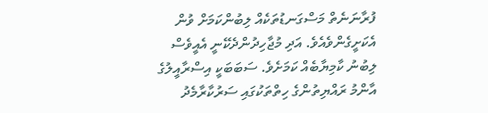ފުރާނަނެތް މަސްގަނޑުތަކެއް ލިބުންކަމަށް ވުން އެކަށީގެންވެއެވެ. އަދި މުޖާހިދުންދެކޭނީ އެއީވެސް ލިބުނު ކާމިޔާބެއް ކަމަށެވެ. ސަބަބަކީ އިސްރާއީލުގެ އާންމު ރައްޔިތުންގެ ހިތްތަކުގައި ސަރުކާރާމެދު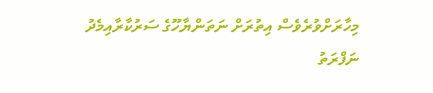މިހާރަށްވުރެވެސް އިތުރަށް ނަތަންޔާހޫގެ ސަރުކާރާއިމެދު ނަފްރަތު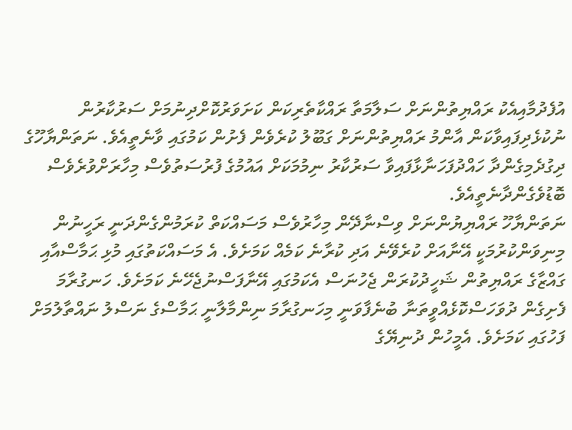އުފެދުމާއިއެކު ރައްޔިތުންނަށް ސަލާމަތާ ރައްކާތެރިކަން ކަށަވަރުކޮށްދިނުމަށް ސަރުކާރުން ނުކުޅެދިފައިވާކަން އާންމު ރައްޔިތުންނަށް ގަބޫލު ކުރެވެން ފެށުން ކަމުގައި ވާނެތީއެވެ. ނަތަންޔާހޫގެ ދިގުދެމިގެންދާ ހައްދުފަހަނާޅާފައިވާ ސަރުކާރު ނިމުމަކަށް އައުމުގެ ފުރުސަތުވެސް މިހާރަށްވުރެވެސް ބޮޑުވެގެންދާނެތީއެވެ.
ނަތަންޔާހޫ ރައްޔިޔުންނަށް ވިސްނާދޭން މިހާރުވެސް މަސައްކަތް ކުރަމުންގެންދަނީ ރަހީނުން މިނިވަންކުރުމަކީ އޭނާއަށް ކުރެވޭނެ އަދި ކުރާނެ ކަމެއް ކަމަށެވެ. އެ މަސައްކަތުގައި މުޅި ޙަމާސްއާއި ގައްޒާގެ ރައްޔިތުން ޝަހީދުކުރަން ޖެހުނަސް އެކަމުގައި އޭނާފަސްނުޖެހޭނެ ކަމަށެވެ. ހަނގުރާމަ ފެށިގެން ދުވަހަސްކޮޅެއްވީތަނާ ބުނެފާވަނީ މިހަނގުރާމަ ނިންމާލާނީ ޙަމާސްގެ ނަސްލު ނައްތާލުމަށް ފަހުގައި ކަމަށެވެ. އެމީހުން ދުނިޔޭގެ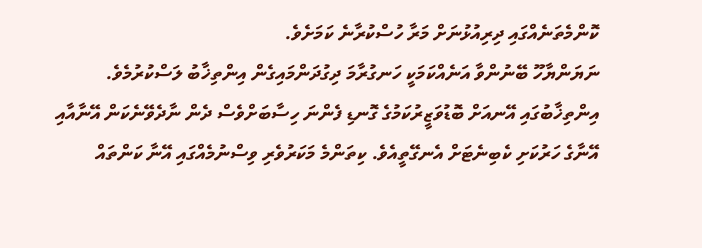ކޮންމެތަނެއްގައި ދިރިއުޅުނަށް މަރާ ހުސްކުރާނެ ކަމަށެވެ.
ނަޔަންޔާހޫ ބޭނުންވާ އަނެއްކަމަކީ ހަނގުރާމަ ދިގުދަންމައިގެން އިންތިޚާބު ލަސްކުރުމެވެ. އިންތިޚާބުގައި އޭނއަށް ބޮޑުވަޒީރުކަމުގެ ގޮނޑި ފެންނަ ހިސާބަށްވެސް ދެން ނާދެވޭނެކަން އޭނާއާއި އޭނާގެ ހަރުކަށި ކެބިނެޓަށް އެނގޭތީއެވެ. ކިތަންމެ މަކަރުވެރި ވިސްނުމެއްގައި އޭނާ ކަންތައް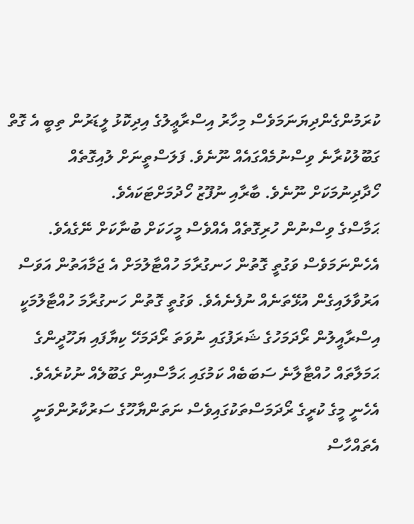ކުރަމުންގެންދިޔަނަމަވެސް މިހާރު އިސްރާޢީލުގެ އިދިކޮޅު ލީޑަރުން ތިބީ އެ ގޮތް ގަބޫލުކުރާނެ ވިސްނުމެއްގައެއް ނޫނެވެ. ފަލަސްތީނަށް ލުއިގޮތެއް ހޯދާދިނުމަކަށް ނޫނެވެ. ބާރާއި ނުފޫޒު ހޯދުމަށްޓަކައެވެ.
ޙަމާސްގެ ވިސްނުން ހުރިގޮތެއް އެއްވެސް މީހަކަށް ބުނާކަށް ނޭގެއެވެ. އެހެންނަމަވެސް ވަގުތީ ގޮތުން ހަނގުރާމަ ހުއްޓާލުމަށް އެ ޖަމާއަތުން އަވަސް އަރުވާލައިގެން އުޅޭތަނެއް ނުފެނެއެވެ. ވަގުތީ ގޮތުން ހަނގުރާމަ ހުއްޓާލުމަކީ އިސްރާއީލުން ރޯދަމަހުގެ ޝަރަފުގައި ނުވަތަ ރޯދަމަހޭ ކިޔާފައި ޔަހޫދީންގެ ޙަމަލާތައް ހުއްޓާލާނެ ސަބަބެއް ކަމުގައި ޙަމާސްއިން ގަބޫލެއް ނުކުރެއެވެ. އެހެނީ މީގެ ކުރީގެ ރޯދަމަސްތަކުގައިވެސް ނަތަންޔާހޫގެ ސަރުކާރުންވަނީ އެތައްހާސް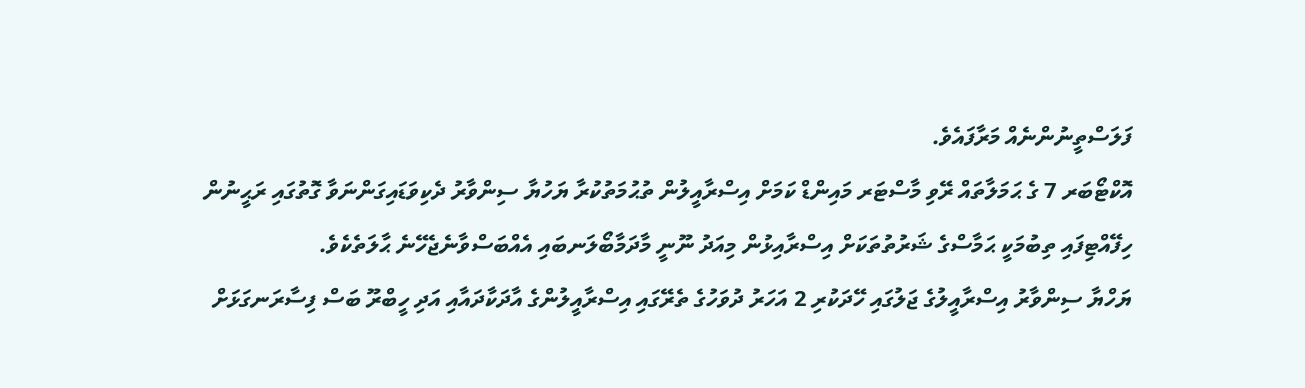ފަލަސްތީނުންނެއް މަރާފައެވެ.
އޮކްޓޯބަރ 7 ގެ ޙަމަލާތައް ރޭވި މާސްޓަރ މައިންޑް ކަމަށް އިސްރާއީލުން ތުޙުމަތުކުރާ ޔަހުޔާ ސިންވާރު ދެކިވަޑައިގަންނަވާ ގޮތުގައި ރަޙީނުން ހިފޭއްޓިފައި ތިބުމަކީ ޙަމާސްގެ ޝަރުތުތަކަށް އިސްރާއިޅުން މިއަދު ނޫނީ މާދަމާބޯލަނބައި އެއްބަސްވާނެޖެހޭނެ ޙާލަތެކެވެ.
ޔަހްޔާ ސިންވާރު އިސްރާއީލުގެ ޖަލުގައި ހޭދަކުރި 2 އަހަރު ދުވަހުގެ ތެރޭގައި އިސްރާއީލުންގެ އާދަކާދައާއި އަދި ހީބްރޫ ބަސް ފިސާރަނގަޅަށް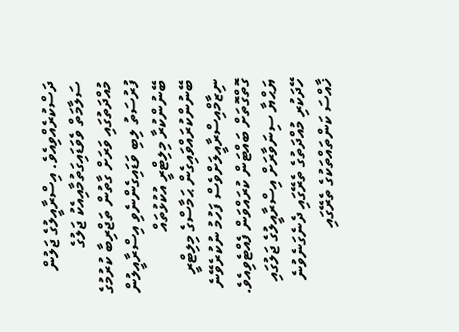ދަސްކުރެއްވިއެވެ. އިސްރާއީލުގެ ޖަލުން ސަލާމަތް ވެވަޑައިގަތުމާއިއެކު ޖަލުގެ މުއްދަތުގައި ވަރަށް ގާތުން ތަޖްރިބާ ކުރުމުގެ ފުރުސަތު ލިބި ވަޑައިގެންނެވި އިސްރާއީލުން ބޭނުންކުރާ މިލިޓްރީ އުކުޅުތައް ބޭނުންކުރައްވައިގެން ޙަމާސްގެ މިލިޓްރީ ނިޒާމްއިސްރާއީލަށްވެސް ފަހުމު ނުކުރެވޭނެ ގޮތްގޮތަށް ބައްޓަން ކުރައްވަން ފެއްޓެވިއެވެ.
ޔަޙްޔާ ސިނަވާރަށް އިސްރާއީލުގެ ޖަލުގައި ހޭދަކުރި މުއްދަތުގެ ތެރޭގައި ދެނެގަނެވުނެ ޚާއްސަ ކަންތައްތަކުގެ ތެރޭގައި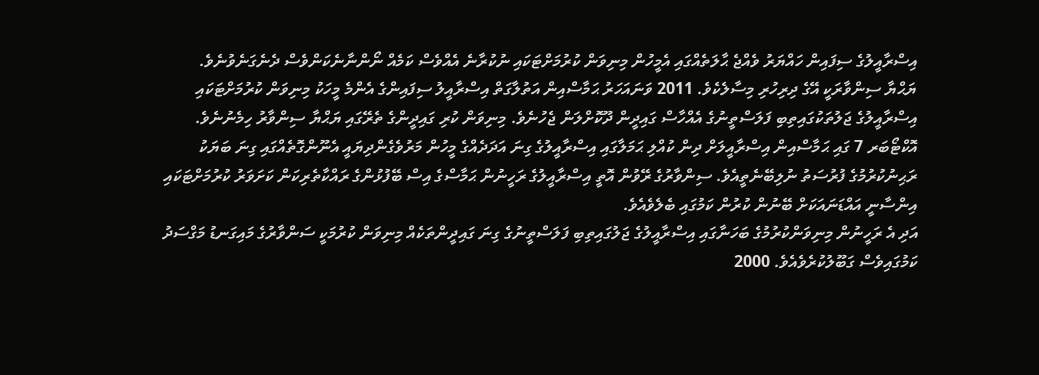އިސްރާއީލުގެ ސިފައިން ހައްޔަރު ވެއްޖެ ޙާލަތެއްގައި އެމީހުން މިނިވަން ކުރުމަށްޓަކައި ނުކުރާނެ އެއްވެސް ކަމެއް ނޯންނާނެކަންވެސް ދެނެގަނެވުނެވެ.
ޔަޙްޔާ ސިންވާރަކީ އޭގެ ދިރިހުރި މިސާލެކެވެ. 2011 ވަނައަހަރު ޙަމާސްއިން އަތުލާގަތް އިސްރާއީލު ސިފައިންގެ އެންމެ މީހަކު މިނިވަން ކުރުމަށްޓަކައި އިސްރާއީލުގެ ޖަލުތަކުގައިތިބި ފަލަސްތީނުގެ އެއްހާސް ގައިދީން ދޫކޮށްލަން ޖެހުނެވެ. މިނިވަން ކުރި ގައިދީންގެ ތެރޭގައި ޔަޙްޔާ ސިންވާރު ހިމެނުނެވެ.
އޮކްޓޯބަރ 7 ގައި ޙަމާސްއިން އިސްރާއީލަށް ދިން ކުއްލި ޙަމަލާގައި އިސްރާއީލުގެ ގިނަ އަދަދެއްގެ މީހުން މަރުވެގެންދިޔައީ އެނޫންގޮތެއްގައި ގިނަ ބަޔަކު ރަޙިނުކުރުމުގެ ފުރުސަތު ނުލިބޭނެތީއެވެ. ސިންވާރުގެ ރޭވުން އޮތީ އިސްރާއީލުގެ ރަހީނުން ޙަމާސްގެ އިސް ބޭފުޅުންގެ ރައްކާތެރިކަން ކަށަވަރު ކުރުމަށްޓަކައި އިންސާނީ އައްޑަނައަކަށް ބޭނުން ކުރުން ކަމުގައި ބެލެވެއެވެ.
އަދި އެ ރަހީނުން މިނިވަންކުރުމުގެ ބަހަނާގައި އިސްރާއީލުގެ ޖަލުގައިތިބި ފަލަސްތީނުގެ ގިނަ ގައިދީންތަކެއް މިނިވަން ކުރުމަކީ ސަންވާރުގެ މައިގަނޑު މަގްސަދު ކަމުގައިވެސް ގަބޫލުކުރެވެއެވެ. 2000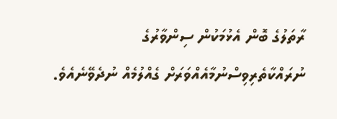ރާތަލުގެ ބޮން އެޅުމަކުން ސިންވާރުގެ ނުރައްކާތެރިވިސްނުމާއެއްވަރަށް ގެއްލުމެއް ނުދެވޭނެއެވެ.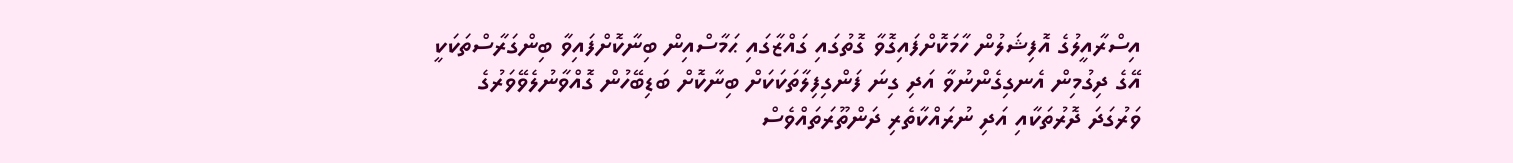އިސްރާއީލުގެ އޮފިޝަލުން ހާމަކޮށްފައިގޮވާ ގޮތުގައި ގައްޒާގައި ޙަމާސްއިން ބިނާކޮށްފައިވާ ބިންގަރާސްތަކަކީ އޭގެ ދިގުމިން އެނގިގެންނުވާ އަދި ގިނަ ފަންގިފިލާތަކަކަށް ބިނާކޮށް ބަޑިބޭހުން ގޮއްވާނުލެވޭވަރުގެ ވަރުގަދަ ދޮރުތަކާއި އަދި ނުރައްކާތެރި ދަންތޫރަތައްވެސް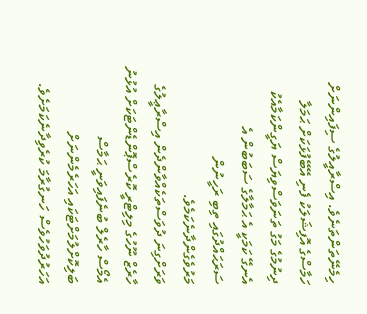ހިމެނޭތަންތަނެވެ. އިސްރާއީލުގެ ސިފައިންނަށް ހަމާސްގެ އޮފިޝަލަކު ފެނި އޭބޭފުޅަކަށް ޙަމަލާ ދިނުމުގެ މަގު ތަނަވަސްވިޔަސް ޔަގީންކަމާއެކު އެނގޭ ކަމަކީ އެ ޙަމާލާގެ ސަބަބުން އެ ސަރަޙައްދުގައި ތިބި ރަހީނުން މަރުވެގެންދާނެކަމެވެ.
ވަރަށްގިނަ ދުވަސްތަކެއްވާންދެން އިސްރާޢީލުގެ ހާރެޒް ނޫހުގެ މިލިޓްރީ ކޮރެސްޕޮންޑެންޓަކަށް އުޅުނު އެމޯސް ހާރެލް ބުނެފައިވަނީ ޙަމާސް ބަލިކޮށްލުމަށްޓަކައި އަހަރެމެންނަށް އަހަރުދުވަހުވެސް ހަނގުރާމަ ކުރެވިދާނެކަމަށެވެ.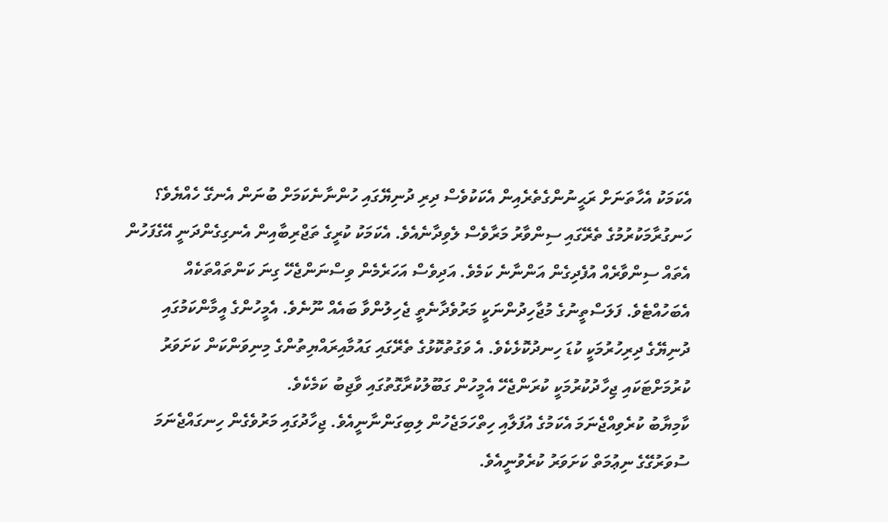އެކަމަކު އެހާތަނަށް ރަޙީނުންގެތެރެއިން އެކަކުވެސް ދިރި ދުނިޔޭގައި ހުންނާނެކަމަށް ބުނަން އެނގޭ ހެއްޔެވެ؟
ހަނގުރާމަކުރުމުގެ ތެރޭގައި ސިންވާރު މަރާވެސް ލެވިދާނެއެވެ. އެކަމަކު ކުރީގެ ތަޖްރިބާއިން އެނގިގެންދަނީ އޭގެފަހުން އެތައް ސިންވާރެއް އުފެދިގެން އަންނާނެ ކަމެވެ. އަދިވެސް އަހަރެމެން ވިސްނަންޖެހޭ ގިނަ ކަންތައްތަކެއް އެބަހުއްޓެވެ. ފަލަސްތީނުގެ މުޖާހިދުންނަކީ މަރުވެދާނެތީ ޖެހިލުންވާ ބައެއް ނޫނެވެ. އެމީހުންގެ އީމާންކަމުގައި ދުނިޔޭގެ ދިރިހުރުމަކީ ކުޑަ ހިނދުކޮޅެކެވެ. އެ ވަގުތުކޮޅުގެ ތެރޭގައި ގައުމާއިރައްޔިތުންގެ މިނިވަންކަން ކަށަވަރު ކުރުމަށްޓަކައި ޖިހާދުކުރުމަކީ ކުރަންޖެހޭ އެމީހުން ގަބޫލުކުރާގޮތުގައި ވާޖިބު ކަމެކެވެ.
ކާމިޔާބު ކުރެވިއްޖެނަމަ އެކަމުގެ އުފަލާއި ހިތްހަމަޖެހުން ލިބިގަންނާނީއެވެ. ޖިހާދުގައި މަރުވެގެން ހިނގައްޖެނަމަ ސުވަރުގޭގެ ނިޢުމަތް ކަށަވަރު ކުރެވުނީއެވެ.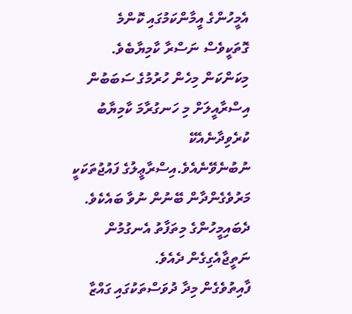އެމީހުންގެ އީމާންކަމުގައި ކޮންމެ ގޮތަކީވެސް ނަސްރާ ކާމިޔާބެވެ.
މިކަންކަން މިހެން ހުރުމުގެ ސަބަބުން އިސްރާއީލަށް މި ހަނގުރާމަ ކާމިޔާބު ކުރެވިދާނެއެކޭ ނުބުނެވޭނެއެވެ.އިސްރާޢީލުގެ ފައުޖުތަކަކީ މަރުވެގެންދާން ބޭނުން ނުވާ ބައެކެވެ. ދެބައިމީހުންގެ މިތަފާތު އެނގުމުން ނަތީޖާއެގިގެން ދެއެވެ.
ފާއިތުވެގެން މިދާ ދުވަސްތަކުގައި ގައްޒާ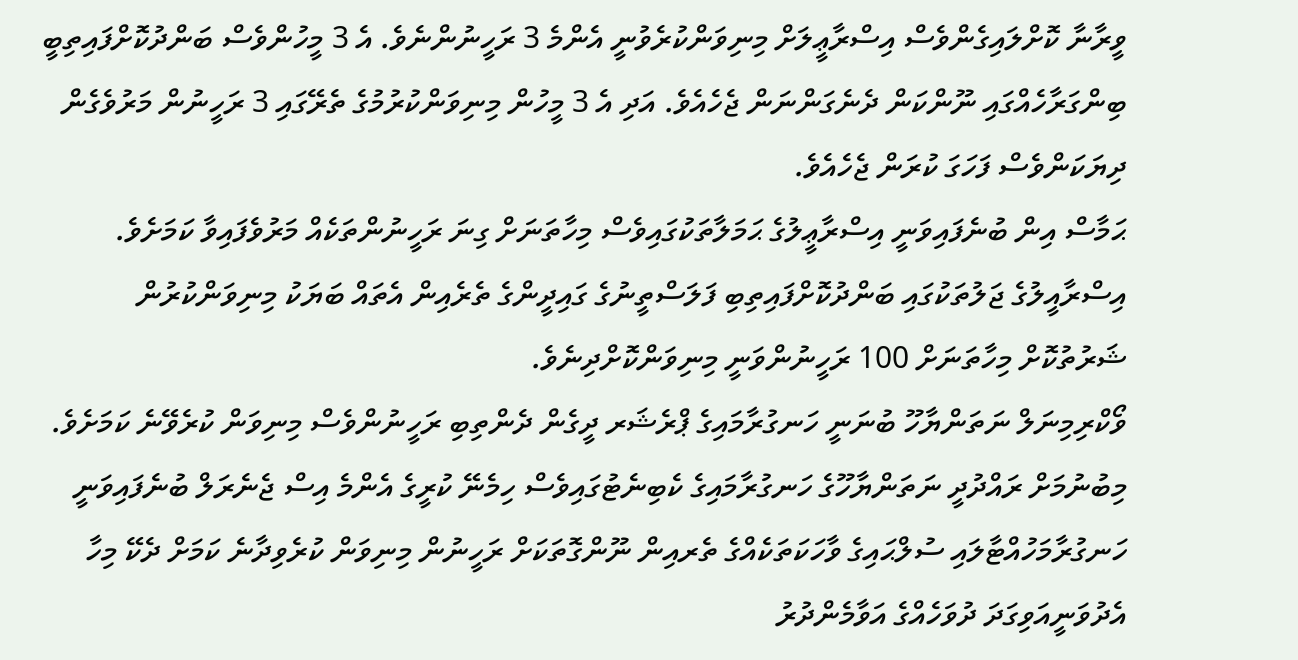ވީރާނާ ކޮށްލައިގެންވެސް އިސްރާޢީލަށް މިނިވަންކުރެވުނީ އެންމެ 3 ރަހީނުންނެވެ. އެ 3 މީހުންވެސް ބަންދުކޮށްފައިތިބީ ބިންގަރާހެއްގައި ނޫންކަން ދެނެގަންނަން ޖެހެއެވެ. އަދި އެ 3 މީހުން މިނިވަންކުރުމުގެ ތެރޭގައި 3 ރަހީނުން މަރުވެގެން ދިޔަކަންވެސް ފަހަގަ ކުރަން ޖެހެއެވެ.
ޙަމާސް އިން ބުނެފައިވަނީ އިސްރާޢީލުގެ ޙަމަލާތަކުގައިވެސް މިހާތަނަށް ގިނަ ރަހީނުންތަކެއް މަރުވެފައިވާ ކަމަށެވެ. އިސްރާއީލުގެ ޖަލުތަކުގައި ބަންދުކޮށްފައިތިބި ފަލަސްތީނުގެ ގައިދީންގެ ތެރެއިން އެތައް ބަޔަކު މިނިވަންކުރުން ޝަރުތުކޮށް މިހާތަނަށް 100 ރަހީނުންވަނީ މިނިވަންކޮށްދިނެވެ.
ވޯކްރިމިނަލް ނަތަންޔާހޫ ބުނަނީ ހަނގުރާމައިގެ ޕްރެޝަރ ދީގެން ދެންތިބި ރަހީނުންވެސް މިނިވަން ކުރެވޭނެ ކަމަށެވެ. މިބުނުމަށް ރައްދުދީ ނަތަންޔާހޫގެ ހަނގުރާމައިގެ ކެބިނެޓުގައިވެސް ހިމެނޭ ކުރީގެ އެންމެ އިސް ޖެނެރަލް ބުނެފައިވަނީ ހަނގުރާމަހުއްޓާލައި ސުލްޙައިގެ ވާހަކަތަކެއްގެ ތެރއިން ނޫންގޮތަކަށް ރަހީނުން މިނިވަން ކުރެވިދާނެ ކަމަށް ދެކޭ މިހާ އެދުވަނީއަވިގަދަ ދުވަހެއްގެ އަވާމެންދުރު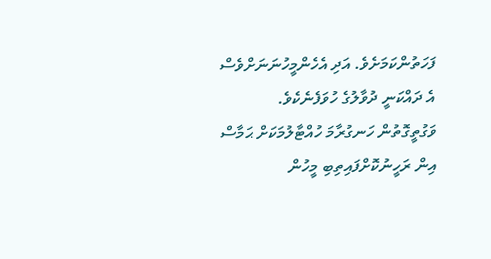ފަހަތުންކަމަށެވެ. އަދި އެހެންމީހުނަނަށްވެސް އެ ދައްކަނީ ދުވާލުގެ ހުވަފެނެކެވެ.
ވަގުތީގޮތުން ހަނގުރާމަ ހުއްޓާލުމަކަށް ޙަމާސް އިން ރަހީނުކޮށްފައިތިބި މީހުން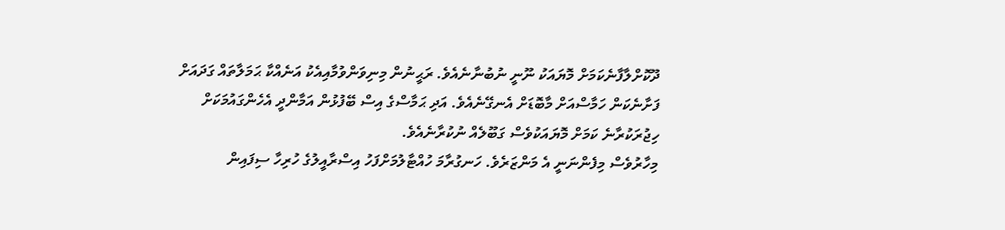ދޫކޮށްލާފާނެކަމަށް މޮޔައަކު ނޫނީ ނުބުނާނެއެވެ. ރަޙީނުން މިނިވަންވުމާއިއެކު އަނެއްކާ ޙަމަލާތައް ގަދައަށް ފަށާނެކަން ހަމާސްއަށް މާބޮޑަށް އެނގޭނެއެވެ. އަދި ޙަމާސްގެ އިސް ބޭފުޅުން އަމާންދީ އެހެންގައުމަކަށް ހިޖުރަކުރާނެ ކަމަށް މޮޔައަކުވެސް ގަބޫލެއް ނުކުރާނެއެވެ.
މިހާރުވެސް މިފެންނަނީ އެ މަންޒަރެވެ. ހަނގުރާމަ ހުއްޓާލުމަށްފަހު އިސްރާއީލުގެ ހުރިހާ ސިފައިން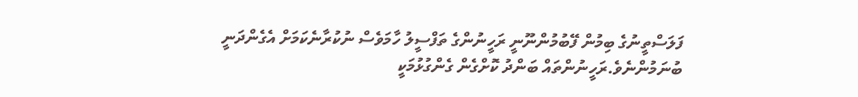ފަލަސްތީނުގެ ބިމުން ފޭބުމުންނޫނީ ރަހީނުންގެ ތަފްސީލު ހާމަވެސް ނުކުރާނެކަމަށް އެގެންދަނީ ބުނަމުންނެވެ.ރަހީނުންތައް ބަންދު ކޮށްގެން ގެންގުޅުމަކީ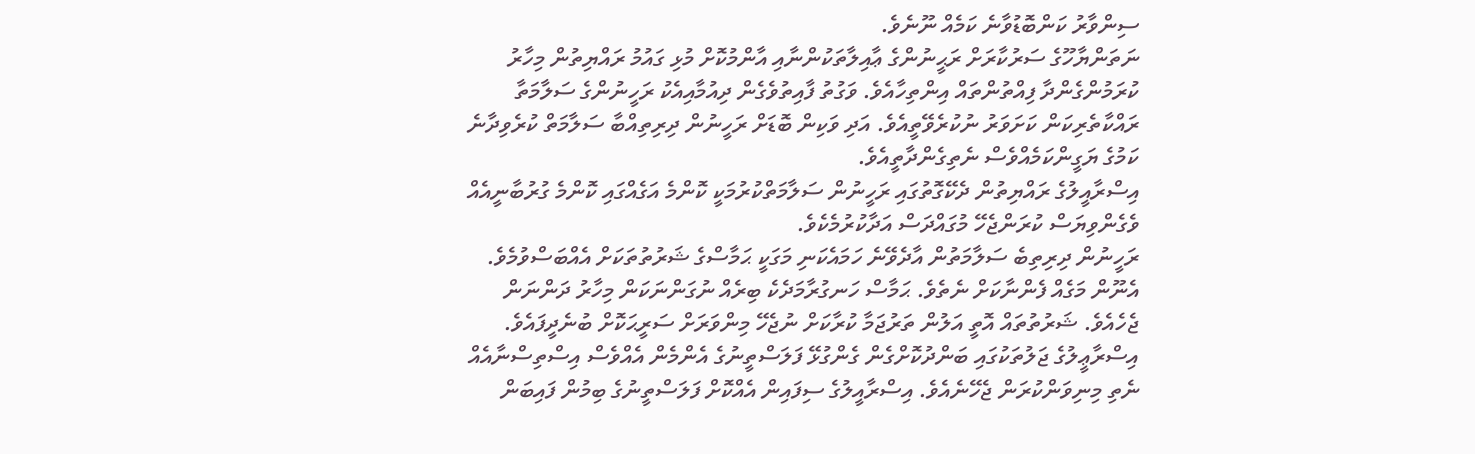ސިންވާރު ކަންބޮޑުވާނެ ކަމެއް ނޫނެވެ.
ނަތަންޔާހޫގެ ސަރުކާރަށް ރަޙީނުންގެ ޢާއިލާތަކުންނާއި އާންމުކޮށް މުޅި ގައުމު ރައްޔިތުން މިހާރު ކުރަމުންގެންދާ ފިއްތުންތައް އިންތިހާއެވެ. ވަގުތު ފާއިތުވެގެން ދިއުމާއިއެކު ރަހީނުންގެ ސަލާމަތާ ރައްކާތެރިކަން ކަށަވަރު ނުކުރެވޭތީއެވެ. އަދި ވަކިން ބޮޑަށް ރަހީނުން ދިރިތިއްބާ ސަލާމަތް ކުރެވިދާނެ ކަމުގެ ޔަގީންކަމެއްވެސް ނެތިގެންދާތީއެވެ.
އިސްރާއީލުގެ ރައްޔިތުން ދެކޭގޮތުގައި ރަހީނުން ސަލާމަތްކުރުމަކީ ކޮންމެ އަގެއްގައި ކޮންމެ ގުރުބާނީއެއް ވެގެންވިޔަސް ކުރަންޖެހޭ މުގައްދަސް އަދާކުރުމެކެވެ.
ރަހީނުން ދިރިތިބެ ސަލާމަތުން އާދެވޭނެ ހަމައެކަނި މަގަކީ ޙަމާސްގެ ޝަރުތުތަކަށް އެއްބަސްވުމެވެ. އެނޫން މަގެއް ފެންނާކަށް ނެތެވެ. ޙަމާސް ހަނގުރާމަދެކެ ބިރެއް ނުގަންނަކަން މިހާރު ދަންނަން ޖެހެއެވެ. ޝަރުތުތައް އޮތީ އަލުން ތަރުޖަމާ ކުރާކަށް ނުޖެހޭ މިންވަރަށް ސަރީޙަކޮށް ބުނެދީފައެވެ.
އިސްރާޢީލުގެ ޖަލުތަކުގައި ބަންދުކޮށްގެން ގެންގުޅޭ ފަލަސްތީނުގެ އެންމެން އެއްވެސް އިސްތިސްނާއެއް ނެތި މިނިވަންކުރަން ޖެހޭނެއެވެ. އިސްރާއީލުގެ ސިފައިން އެއްކޮށް ފަލަސްތީނުގެ ބިމުން ފައިބަން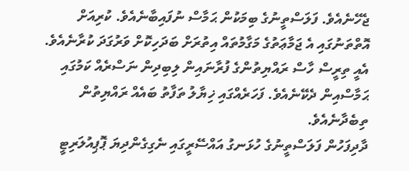ޖެހޭނެއެވެ. ފަލަސްތީނުގެ ބިމަކުން ޙަމާސް ނުފައިބާނެއެވެ. ކުރިއަށް އޮތްތަނުގައި އެ ޖަމާޢަތުގެ މަގާމުތައް އިތުރަށް ބަދަހިކޮށް ވަރުގަދަ ކުރާނެއެވެ. އެއީ ތިރީސް ހާސް ރައްޔިތުންގެ ފުރާނައިން ލިބިދިން ނަސްރެއް ކަމުގައި ޙަމާސްއިން ދެކޭނެއެވެ. ފަހަރެއްގައި ޚިޔާލު ތަފާތު ބައެއް ރައްޔިތުން ތިބެދާނެއެވެ.
ދާދިފަހުން ފަލަސްތީނުގެ ހުޅަނގު އައްސޭރީގައި ނެގިގެންދިޔަ ޕޮޕިއުލަރިޓީ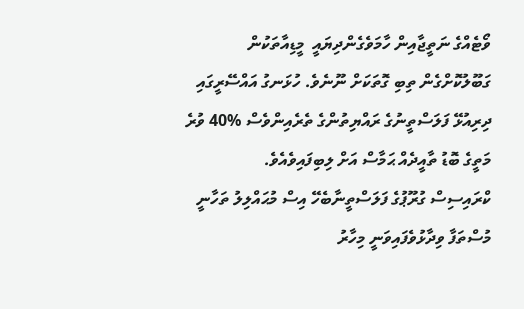ވޯޓެއްގެ ނަތީޖާއިން ހާމަވެގެންދިޔައީ  މީޑިއާތަކުން ގަބޫލުކޮށްގެން ތިބި ގޮތަކަށް ނޫނެވެ. ހުޅަނގު އައްސޭރީގައި ދިރިއުޅޭ ފަލަސްތީނުގެ ރައްޔިތުންގެ ތެރެއިންވެސް %40 ވުރެ މަތީގެ ބޮޑު ތާއީދެއް ޙަމާސް އަށް ލިބިފައިވެއެވެ.
ކްރައިސިސް ގުރޫޕުގެ ފަލަސްތީނާބެހޭ އިސް މުޙައްލިލު ތަހާނީ މުސްތަފާ ވިދާޅުވެފައިވަނީ މިހާރު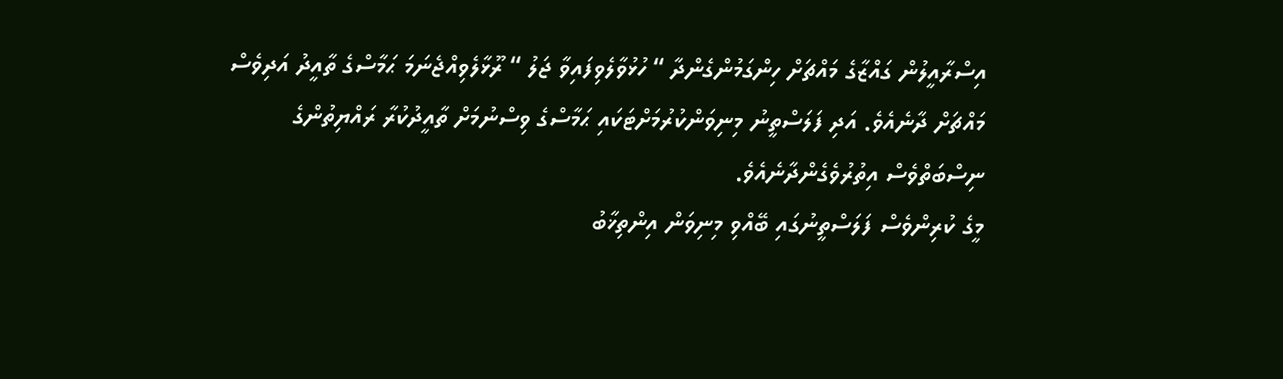އިސްރާއީލުން ގައްޒާގެ މައްޗަށް ހިންގަމުންގެންދާ “ ހުޅުވާލެވިފައިވާ ޖަލު “ ރޫޅާލެވިއްޖެނަމަ ޙަމާސްގެ ތާއީދު އަދިވެސް މައްޗަށް ދާނެއެވެ. އަދި ފަލަސްތީނު މިނިވަންކުރުމަށްޓަކައި ޙަމާސްގެ ވިސްނުމަށް ތާއީދުކުރާ ރައްޔިތުންގެ ނިސްބަތްވެސް އިތުރުވެގެންދާނެއެވެ.
މީގެ ކުރިންވެސް ފަލަސްތީނުގައި ބޭއްވި މިނިވަން އިންތިޚާބު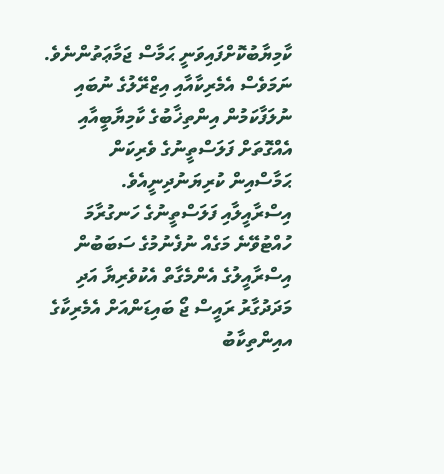ކާމިޔާބުކޮށްފައިވަނީ ޙަމާސް ޖަމާޢަތުންނެވެ. ނަމަވެސް އެމެރިކާއާއި އިޒްރޭލުގެ ނުބައި ނުލަފާކަމުން އިންތިޚާބުގެ ކާމިޔާބީއާއި އެއްގޮތަށް ފަލަސްތީނުގެ ވެރިކަން ޙަމާސްއިން ކުރިޔަނުދިނީއެވެ.
އިސްރާއީލާއި ފަލަސްތީނުގެ ހަނގުރާމަ ހުއްޓުވޭނެ މަގެއް ނުފެނުމުގެ ސަބަބުން އިސްރާއީލުގެ އެންމެގާތް އެކުވެރިޔާ އަދި މަދަދުގާރު ރައީސް ޖޯ ބައިޑަންއަށް އެމެރިކާގެ އއިންތިކާބު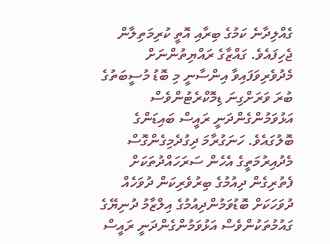ގެއްލިދާނެ ކަމުގެ ބިރާއި އޮތީ ކުރިމަތިލާން ޖެހިފައެވެ. ގައްޒާގެ ރައްޔިތުންނަށް މެދުވެރިވަފައިވާ އިންސާނީ މި ބޮޑު މުސީބަތުގެ ބުރަ ވަރަށްގިނަ ޑިމޮކްރެޓުންވެސް އަޅުވަމުންގެންދަނީ ރައީސް ބައިޑަންގެ ބޮލުގައެވެ. ހަނަގުރާމަ ދިގުދެމިގެންގޮސް މެދުއިރުމަތީގެ އެހެން ސަރަހައްދުތަކަށް ފެތުރިގެން ދިއުމުގެ ބިރުވެރިކަން ދުވަހެއް ދުވަހަކަށް ބޮޑުވަމުންދިއުމުގެ އިލްޒާމު ދުނިޔޭގެ ގައުމުތަކުންވެސް އަޅުވަމުންގެންދަނީ ރައީސް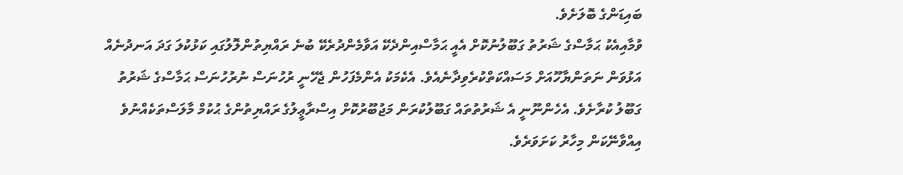ބައިޑަންގެ ބޮލަށެވެ.
ވުމާއިއެކު ޙަމާސްގެ ޝަރުތު ގަބޫލުނުކޮށް އެއީ ޙަމާސްއިންދެކޭ އަވާމެންދުރެކޭ ބުނެ ރައްޔިތުންލޮލުގައި ކަޅުކުލަ ގަދަ އަނދުނެއް އަޅުވަން ނަތަންޔާހޫއަށް މަސައްކަތްކުރެވިދާނެއެވެ. އެކެމަކު އެންމެފަހުން ޖެހޭނީ ރުހުނަސް ނުރުހުނަސް ޙަމާސްގެ ޝަރުތު ގަބޫލު ކުރާށެވެ. އެހެންނޫނީ އެ ޝަރުތުތައް ގަބޫލުކުރަން މަޖުބޫރުކޮށް އިސްރާޢީލުގެ ރައްޔިތުންގެ ޙުކުމް މާލަސްތަކެއްނުވެ އިއްވާނޭކަން މިހާރު ކަށަވަރެވެ.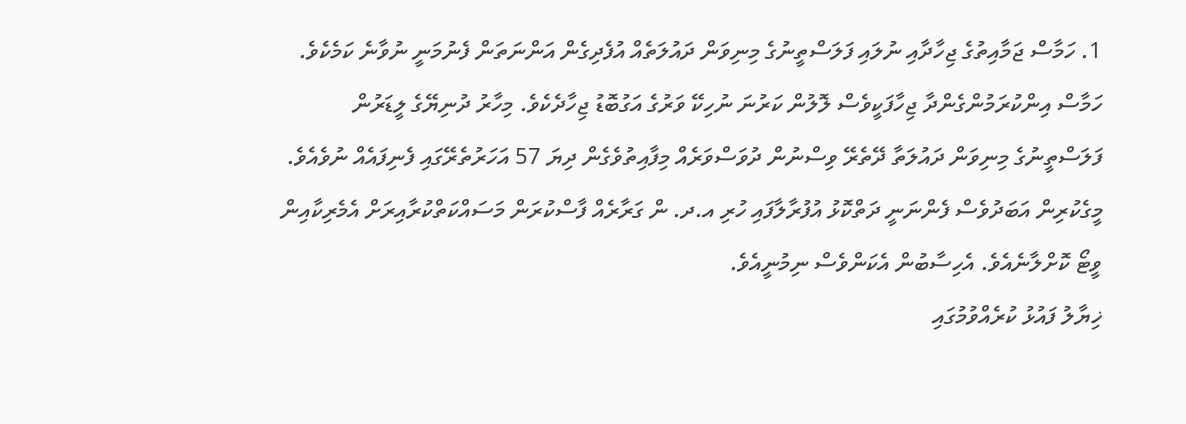1. ހަމާސް ޖަމާއިތުގެ ޖިހާދާއި ނުލައި ފަލަސްތީނުގެ މިނިވަން ދައުލަތެއް އުފެދިގެން އަންނަތަން ފެނުމަނީ ނުވާނެ ކަމެކެވެ. ހަމާސް އިންކުރަމުންގެންދާ ޖިހާފަކީވެސް ލޮލުން ކަރުނަ ނުހިކޭ ވަރުގެ އަގުބޮޑު ޖިހާދެކެވެ. މިހާރު ދުނިޔޭގެ ލީޑަރުން ފަލަސްތީނުގެ މިނިވަން ދައުލަތާ ދޭތެރޭ ވިސްނުން ދުވަސްވަރެއް މިފާއިތުވެގެން ދިޔަ 57 އަހަރުތެރޭގައި ފެނިފައެއް ނުވެއެވެ. މީގެކުރިން އަބަދުވެސް ފެންނަނީ ދަތްކޮޅު އުފުރާލާފައި ހުރި އ.ދ. ން ގަރާރެއް ފާސްކުރަން މަސައްކަތްކުރާއިރަށް އެމެރިކާއިން ވީޓޯ ކޮށްލާނެއެވެ. އެހިސާބުން އެކަންވެސް ނިމުނީއެވެ.
ޚިޔާލު ފައުޅު ކުރެއްވުމުގައި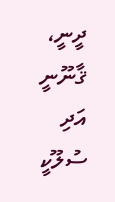ދީނީ، ޤާނޫނީ އަދި ސުލޫކީ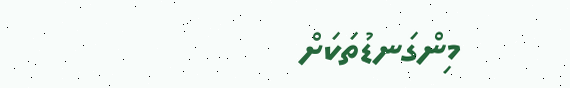މިންގަނޑުތަކަށް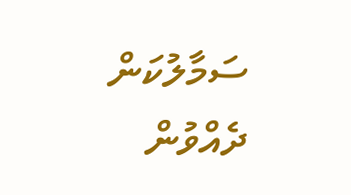ސަމާލުކަން ދެއްވުން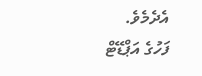އެދެމެވެ.
ފަހުގެ އަޕްޑޭޓް